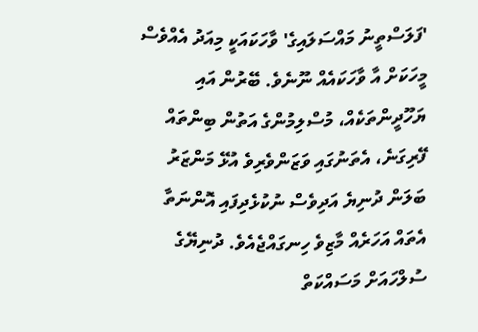'ފަލަސްތީނު މައްސަލައިގެ' ވާހަކައަކީ މިއަދު އެއްވެސް މީހަކަށް އާ ވާހަކައެއް ނޫނެވެ. ބޭރުން އައި ޔަހޫދީންތަކެއް، މުސްލިމުންގެ އަތުން ބިންތައް ފޭރިގަނެ، އެތަނުގައި ވަޒަންވެރިވެ އުޅޭ މަންޒަރު ބަލަން ދުނިޔެ އަދިވެސް ނުކުޅެދިފައި އޮންނަތާ އެތައް އަހަރެއް މާޒިވެ ހިނގައްޖެއެވެ. ދުނިޔޭގެ ސުލްހައަށް މަސައްކަތް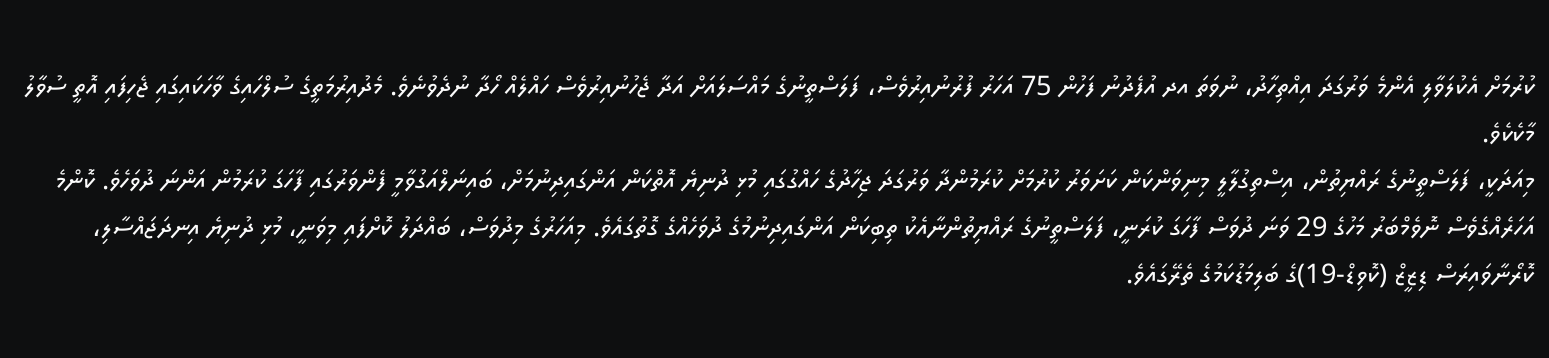ކުރުމަށް އެކުލަވާލި އެންމެ ވަރުގަދަ އިއްތިހާދު، ނުވަތަ އދ އުފެދުނު ފަހުން 75 އަހަރު ފުރުނުއިރުވެސް، ފަލަސްތީނުގެ މައްސަލައަށް އަދާ ޖެހުނުއިރުވެސް ހައްލެއް ހޯދާ ނުދެވުނެވެ. މެދުއިރުމަތީގެ ސުލްހައިގެ ވާހަކައިގައި ޖެހިފައި އޮތީ ސުވާލު މާކެކެވެ.
މިއަދަކީ، ފަލަސްތީނުގެ ރައްޔިތުން، އިސްތިގުލާލީ މިނިވަންކަން ކަށަވަރު ކުރުމަށް ކުރަމުންދާ ވަރުގަދަ ޖިހާދުގެ ހައްގުގައި މުޅި ދުނިޔެ އޮތްކަން އަންގައިދިނުމަށް، ބައިނަލްއަގުވާމީ ފެންވަރުގައި ފާހަގަ ކުރަމުން އަންނަ ދުވަހެވެ. ކޮންމެ އަހަރެއްގެވެސް ނޮވެމްބަރު މަހުގެ 29 ވަނަ ދުވަސް ފާހަގަ ކުރަނީ، ފަލަސްތީނުގެ ރައްޔިތުންނާއެކު ތިބިކަން އަންގައިދިނުމުގެ ދުވަހެއްގެ ގޮތުގައެވެ. މިއަހަރުގެ މިދުވަސް، ބައްދަލު ކޮށްފައި މިވަނީ، މުޅި ދުނިޔެ އިނދަޖައްސާލި، ކޮރޯނާވައިރަސް ޑިޒީޒް (ކޮވިޑް-19)ގެ ބަލިމަޑުކަމުގެ ތެރޭގައެވެ.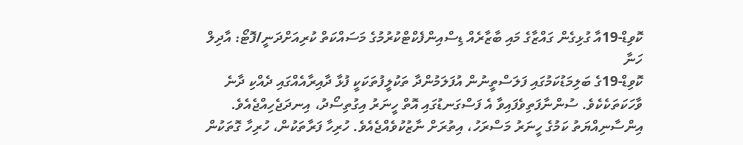ކޮވިޑް-19އާ ގުޅިގެން ގައްޒާގެ މައި ބާޒާރެއް ޑިސްއިންފެކްޓްކުރުމުގެ މަސައްކަތް ކުރިއަށްދަނީ/ފޮޓޯ: އާދިލް ހަނާ
ކޮވިޑް-19ގެ ބަލިމަޑުކަމުގައި ފަލަސްތީނުން އުފަލަމުންދާ ތަކުލީފުތަކަކީ ފުޅާ ދާއިރާއެއްގައި ދެއްކި ދާނެ ވާހަކަތަކެކެވެ. ސުންނާފަތިވެފައިވާ އެ ފަސްގަނޑުގައި އޮތް ހީނަރު އިގުތިސޯދު، އިނދަޖެހިއްޖެއެވެ. އިންސާނިއްޔަތު ކަމުގެ ހީނަރު މަސްރަހު، އިތުރަށް ނާޒުކުވެއްޖެއެވެ. ހުރިހާ ފަރާތަކުން، ހުރިހާ ގޮތަކުން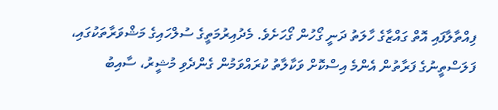ފިއްތާލާފައި އޮތް ގައްޒާގެ ހާލަތު ދަނީ ގޯހުން ގޯހަށެވެ. މެދުއިރުމަތީގެ ސުލްހައިގެ މަޝްވަރާތަކުގައި، ފަލަސްތީނުގެ ފަރާތުން އެންމެ އިސްކޮށް ވަކާލާތު ކުރައްވަމުން ގެންދެވި މުޝީރު، ސާއިބު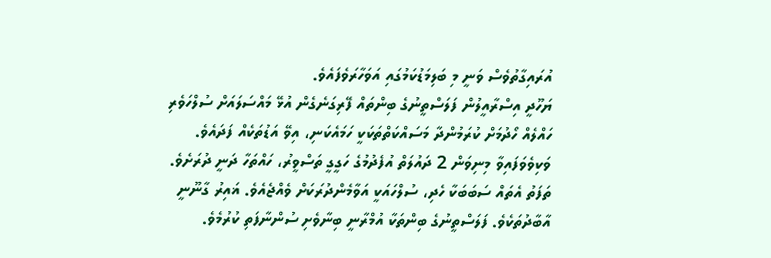އުރައިގާތުވެސް ވަނީ މި ބަލިމަޑުކަމުގައި އަވަހާރަވެފައެވެ.
ޔަހޫދީ އިސްރާއީލުން ފަލަސްތީނުގެ ބިންތައް ފޭރިގަނެގެން އުޅޭ މައްސަލައަށް ސުލްހަވެރި ހައްލެއް ހޯދުމަށް ކުރަމުންދާ މަސައްކަތްތަކަކީ ހަމައެކަނި، އިވޭ އަޑުތަކެއް ފަދައެވެ. ވަކިވެވަފައިވާ މިނިވަން 2 ދައުލަތް އުފެދުމުގެ ހަގީގީ ތަސްވީރު، ހައްތަހާ ދަނީ ދުރަށެވެ. ތަފަތު އެތައް ސަބަބަކާ ހެދި، ސުލްހައަކީ އަވާމެންދުރަކަށް ވެއްޖެއެވެ. ޣައިރު ގާނޫނީ އާބާދުތަކެވެ. ފަލަސްތީނުގެ ބިންތަކާ އުމްރާނީ ބިނާވެށި ސުންނާފަތި ކުރުމެވެ.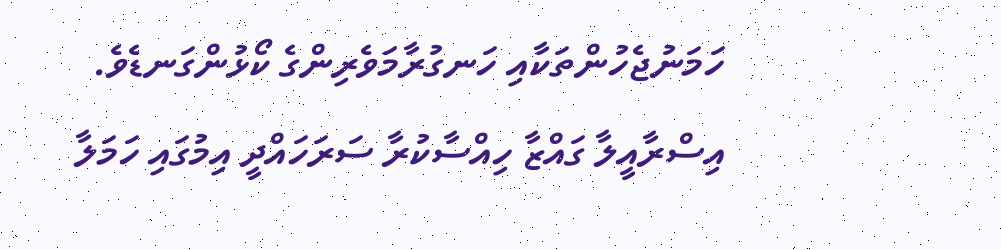ހަމަނުޖެހުންތަކާއި ހަނގުރާމަވެރިންގެ ކޯޅުންގަނޑެވެ.
އިސްރާއީލާ ގައްޒާ ހިއްސާކުރާ ސަރަހައްދީ އިމުގައި ހަމަލާ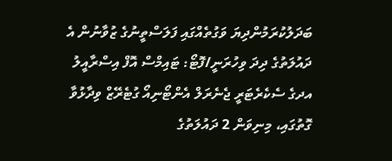ބަދަލުކުރަމުންދިޔަ ވަގުތެއްގައި ފަލަސްތީނުގެ ޒުވާނުން އެ ދައުލަތުގެ ދިދަ ވިހުރަނީ/ފޮޓޯ: ޓައިމްސް އޮފް އިސްރާއީލު
އދގެ ސެކެރެޓަރީ ޖެނެރަލް އެންޓޯނިއޯ ގުޓެރޭޒް ވިދާޅުވާ ގޮތުގައި، މިނިވަން 2 ދައުލަތުގެ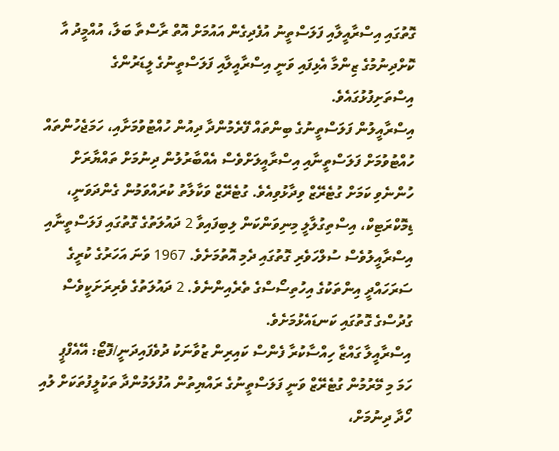ގޮތުގައި އިސްރާއީލާއި ފަލަސްތީނު އުފެދިގެން އައުމަށް އޮތް ރާސްތާ ބަލާ، އުއްމީދު އާ ކޮށްދިނުމުގެ ޒިންމާ އެޅިފައި ވަނީ އިސްރާއީލާއި ފަލަސްތީނުގެ ލީޑަރުންގެ އިސްތަށިފުޅުގައެވެ.
އިސްރާއީލުން ފަލަސްތީނުގެ ބިންތައް ފޭރެމުންދާ ދިއުން ހުއްޓުވުމަށާއި، ހަމަޖެހުންތައް ހުއްޓުވުމަށް ފަލަސްތީނާއި އިސްރާއީލަށްވެސް އެއްބާރުލުން ދިނުމަށް ތައްޔާރަށް ހުންނެވި ކަމަށް ގުޓެރޭޒް ވިދާޅުވިއެވެ. ގުޓެރޭޒް ވަކާލާތު ކުރައްވަމުން ގެންދަވަނީ، ޑިމޮކްރަޓިކް، އިސްތިގުލާލީ މިނިވަންކަން ލިބިފައިވާ 2 ދައުލަތުގެ ގޮތުގައި ފަލަސްތީނާއި އިސްރާއީލުވެސް ސުލްހަވެރި ގޮތުގައި ދެމި އޮތުމަށެވެ. 1967 ވަނަ އަހަރުގެ ކުރީގެ ސަރަހައްދީ އިންތަކުގެ އިހުތިސޯސްގެ ތެރެއިންނެވެ. 2 ދައުލަތުގެ ވެރިރަށަކީވެސް ގުދުސްގެ ގޮތުގައި ކަނޑައެޅުމަށެވެ.
އިސްރާއީލާ ގައްޒާ ހިއްސާކުރާ ފެންސް ކައިރިން ޒުވާނަކު ދުވެފައިދަނީ/ފޮޓޯ: އޭއެފްޕީ
ހަމަ މި މޭރުމުން ގުޓެރޭޒް ވަނީ ފަލަސްތީނުގެ ރައްޔިތުން އުފުލަމުންދާ ތަކުލީފުތަކަށް ލުއި ހޯދާ ދިނުމަށް،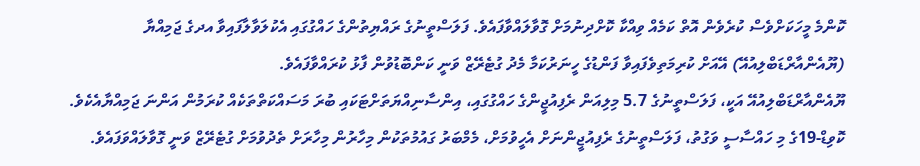ކޮންމެ މީހަކަށްވެސް ކުރެވެން އޮތް ކަމެއް ވިއްކާ ކޮށްދިނުމަށް ގޮވާލައްވާފައެވެ. ފަލަސްތީނުގެ ރައްޔިތުންގެ ހައްގުގައި އެކުލަވާލާފައިވާ އދގެ ޖަމިއްޔާ (ޔޫއެންއާރްޑަބްލިއުއޭ) އޭއަށް ކުރިމަތިވެފައިވާ ފަންޑުގެ ހީނަރުކަމާ މެދު ގުޓެރޭޒް ވަނީ ކަންބޮޑުވުން ފާޅު ކުރައްވާފައެވެ.
ޔޫއެންއާރްޑަބްލިއުއޭ އަކީ، ފަލަސްތީނުގެ 5.7 މިލިއަން ރެފިއުޖީންގެ ހައްގުގައި، އިންސާނިއްޔަތަށްޓަކައި ބުރަ މަސައްކަތްތަކެއް ކުރަމުން އަންނަ ޖަމިއްޔާއެކެވެ. ކޮވިޑް-19ގެ މި ހައްސާސީ ވަގުތު، ފަލަސްތީނުގެ ރެފިއުޖީންނަށް އެހީވުމަށް، މެމްބަރު ގައުމުތަކުން މިހާރުން މިހާރަށް ތެދުވުމަށް ގުޓެރޭޒް ވަނީ ގޮވާލައްވަފައެވެ.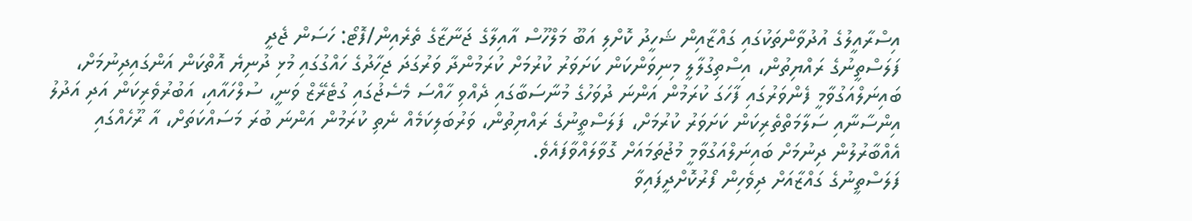އިސްރާއީލުގެ އުދުވާންތަކުގައި ގައްޒާއިން ޝަހީދު ކޮށްލި އަބޫ މަލްހޫސް އާއިލާގެ ޖަނާޒާގެ ތެރެއިން/ފޮޓޯ: ހަސަން ޖެދީ
ފަލަސްތީނުގެ ރައްޔިތުން، އިސްތިގުލާލީ މިނިވަންކަން ކަށަވަރު ކުރުމަށް ކުރަމުންދާ ވަރުގަދަ ޖިހާދުގެ ހައްގުގައި މުޅި ދުނިޔެ އޮތްކަން އަންގައިދިނުމަށް، ބައިނަލްއަގުވާމީ ފެންވަރުގައި ފާހަގަ ކުރަމުން އަންނަ ދުވަހުގެ މުނާސަބާގައި ދެއްވި ހާއްސަ މެސެޖުގައި ގުޓެރޭޒް ވަނީ، ސުލްހައާއި، އަބުރުވެރިކަން އަދި އަދުލު އިންސާނާއި ސަލާމަތްތެރިކަން ކަށަވަރު ކުރުމަށް، ފަލަސްތީނުގެ ރައްޔިތުން، ވަރުބަލިކަމެއް ނެތި ކުރަމުން އަންނަ ބުރަ މަސައްކަތަށް، އާ ރޫހެއްގައި އެއްބާރުލުން ދިނުމަށް ބައިނަލްއަގުވާމީ މުޖުތަމައަށް ގޮވާލައްވާފައެވެ.
ފަލަސްތީނުގެ ގައްޒާއަށް ދިވެހިން ފޯރުކޮށްދީފައިވާ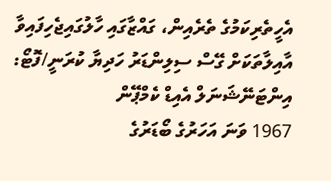އެހީތެރިކަމުގެ ތެރެއިން، ގައްޒާގައި ހާލުގައިޖެހިފައިވާ އާއިލާތަކަށް ގޭސް ސިލިންޑަރު ހަދިޔާ ކުރަނީ/ފޮޓޯ: އިންޓަނޭޝަނަލް އެއިޑް ކެމްޕޭން
1967 ވަނަ އަހަރުގެ ބޯޑަރުގެ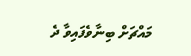މައްޗަށް ބިނާވެފައިވާ ދެ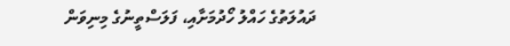ދައުލަތުގެ ހައްލު ހޯދުމަށާއި، ފަލަސްތީނުގެ މިނިވަން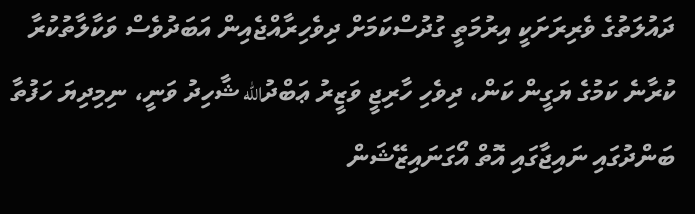ދައުލަތުގެ ވެރިރަށަކީ އިރުމަތީ ގުދުސްކަމަށް ދިވެހިރާއްޖެއިން އަބަދުވެސް ވަކާލާތުކުރާ ކުރާނެ ކަމުގެ ޔަގީން ކަން، ދިވެހި ހާރިޖީ ވަޒީރު ޢަބްދުالله ޝާހިދު ވަނީ، ނިމިދިޔަ ހަފުތާ ބަންދުގައި ނައިޖާގައި އޮތް އޯގަނައިޒޭޝަން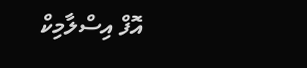އޮފް އިސްލާމިކް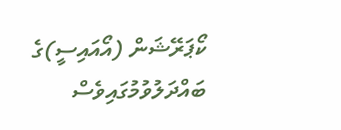ކޯޕަރޭޝަން (އޯއައިސީ)ގެ ބައްދަލުވުމުގައިވެސް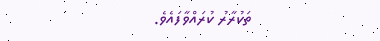ތަކުރާރު ކުރައްވާފައެވެ.